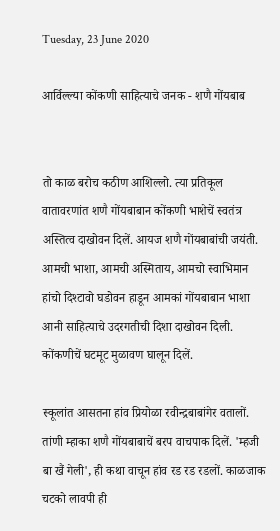Tuesday, 23 June 2020

आर्विल्ल्या कोंकणी साहित्याचे जनक - शणै गोंयबाब


तो काळ बरोच कठीण आशिल्लो. त्या प्रतिकूल वातावरणांत शणै गोंयबाबान कोंकणी भाशेचें स्वतंत्र अस्तित्व दाखोवन दिलें. आयज शणै गोंयबाबांची जयंती. आमची भाशा, आमची अस्मिताय, आमचो स्वाभिमान हांचो दिश्टावो घडोवन हाडून आमकां गोंयबाबान भाशा आनी साहित्याचे उदरगतीची दिशा दाखोवन दिली. कोंकणीचें घटमूट मुळावण घालून दिलें.

स्कूलांत आसतना हांव प्रियोळा रवीन्द्रबाबांगेर वतालों. तांणी म्हाका शणै गोंयबाबाचें बरप वाचपाक दिलें. 'म्हजी बा खैं गेली', ही कथा वाचून हांव रड रड रडलों. काळजाक चटको लावपी ही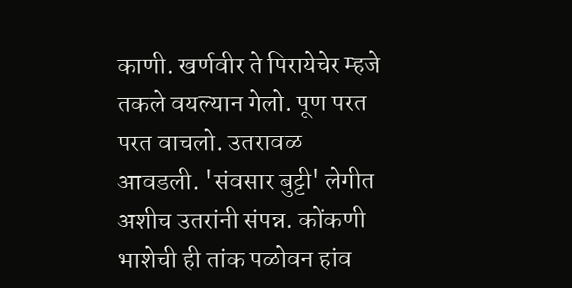काणी. खर्णवीर ते पिरायेचेर म्हजे तकले वयल्यान गेलो. पूण परत परत वाचलो. उतरावळ आवडली. 'संवसार बुट्टी' लेगीत अशीच उतरांनी संपन्न. कोंकणी भाशेची ही तांक पळोवन हांव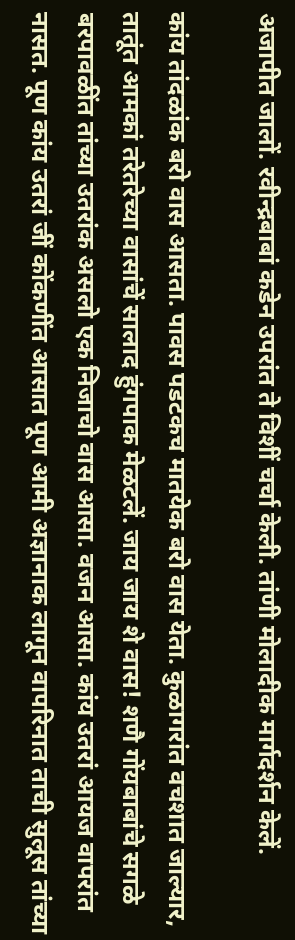अजापीत जालों. रवीन्द्रबाबां कडेन उपरांत ते विशीं चर्चा केली. तांणी मोलादीक मार्गदर्शन केलें.

कांय तांदळांक बरो वास आसता. पावस पडटकच मातयेक बरो वास येता. कुळागरांत वचशात जाल्यार, तातूंत आमकां तरेतरेच्या वासांचें सालाद हुंगपाक मेळटलें. जाय जाय शे वास! शणै गोंयबाबांचे सगळे बरपावळींत तांच्या उतरांक असलो एक निजाचो वास आसा. वजन आसा. कांय उतरां आयज वापरांत नासत. पूण कांय उतरां जीं कोंकणींत आसात पूण आमी अज्ञानाक लागून वापरिनात ताची सुलूस तांच्या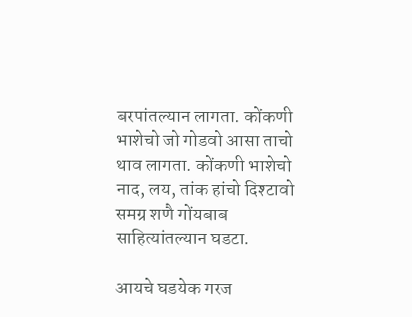बरपांतल्यान लागता. कोंकणी भाशेचो जो गोडवो आसा ताचो थाव लागता. कोंकणी भाशेचो नाद, लय, तांक हांचो दिश्टावो समग्र शणै गोंयबाब साहित्यांतल्यान घडटा.

आयचे घडयेक गरज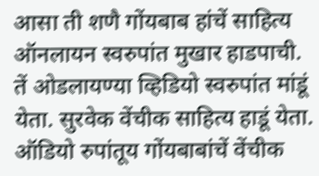आसा ती शणै गोंयबाब हांचें साहित्य ऑनलायन स्वरुपांत मुखार हाडपाची. तें ओडलायण्या व्हिडियो स्वरुपांत मांडूं येता. सुरवेक वेंचीक साहित्य हाडूं येता. ऑडियो रुपांतूय गोंयबाबांचें वेंचीक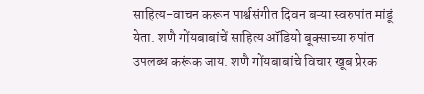साहित्य-वाचन करून पार्श्वसंगीत दिवन बऱ्या स्वरुपांत मांडूं येता. शणै गोंयबाबांचें साहित्य ऑडियो बूक्साच्या रुपांत उपलब्ध करूंक जाय. शणै गोंयबाबांचे विचार खूब प्रेरक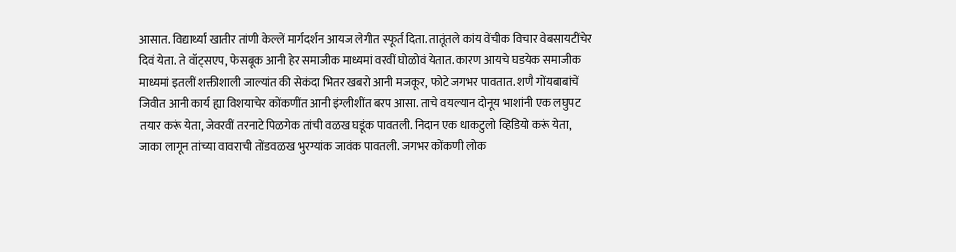आसात. विद्यार्थ्यां खातीर तांणी केल्लें मार्गदर्शन आयज लेगीत स्फूर्त दिता. तातूंतले कांय वेंचीक विचार वेबसायटींचेर दिवं येता. ते वॉट्सएप, फेसबूक आनी हेर समाजीक माध्यमां वरवीं घोळोवं येतात. कारण आयचे घडयेक समाजीक माध्यमां इतलीं शक्तीशाली जाल्यांत की सेकंदा भितर खबरो आनी मजकूर, फोटे जगभर पावतात. शणै गोंयबाबांचें जिवीत आनी कार्य ह्या विशयाचेर कोंकणींत आनी इंग्लीशींत बरप आसा. ताचे वयल्यान दोनूय भाशांनी एक लघुपट तयार करूं येता, जेवरवीं तरनाटे पिळगेक तांची वळख घडूंक पावतली. निदान एक धाकटुलो व्हिडियो करूं येता, जाका लागून तांच्या वावराची तोंडवळख भुरग्यांक जावंक पावतली. जगभर कोंकणी लोक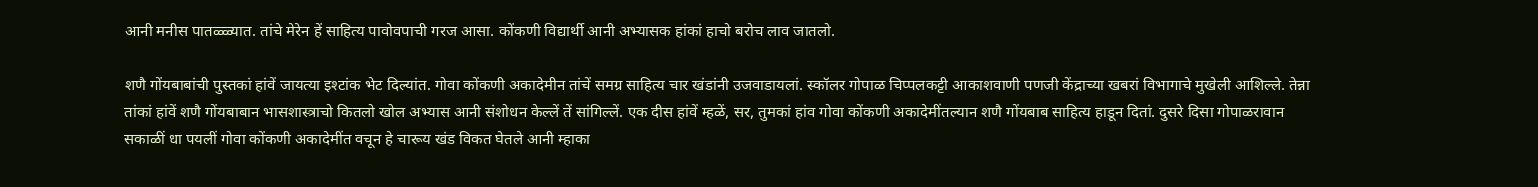आनी मनीस पातळ्ळ्यात. तांचे मेरेन हें साहित्य पावोवपाची गरज आसा. कोंकणी विद्यार्थी आनी अभ्यासक हांकां हाचो बरोच लाव जातलो.

शणै गोंयबाबांची पुस्तकां हांवें जायत्या इश्टांक भेट दिल्यांत. गोवा कोंकणी अकादेमीन तांचें समग्र साहित्य चार खंडांनी उजवाडायलां. स्कॉलर गोपाळ चिप्पलकट्टी आकाशवाणी पणजी केंद्राच्या खबरां विभागाचे मुखेली आशिल्ले. तेन्ना तांकां हांवें शणै गोंयबाबान भासशास्त्राचो कितलो खोल अभ्यास आनी संशोधन केल्लें तें सांगिल्लें. एक दीस हांवें म्हळें, सर, तुमकां हांव गोवा कोंकणी अकादेमींतल्यान शणै गोंयबाब साहित्य हाडून दितां. दुसरे दिसा गोपाळरावान सकाळीं धा पयलीं गोवा कोंकणी अकादेमींत वचून हे चारूय खंड विकत घेतले आनी म्हाका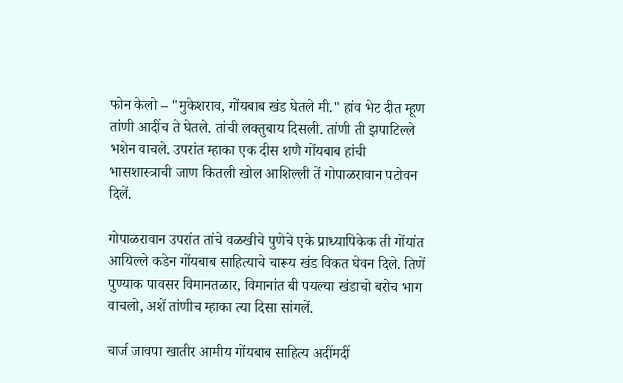फोन केलो – "मुकेशराव, गोंयबाब खंड घेतले मी." हांव भेट दीत म्हूण तांणी आदींच ते घेतले. तांची लक्तुबाय दिसली. तांणी ती झपाटिल्ले भशेन वाचले. उपरांत म्हाका एक दीस शणै गोंयबाब हांची भासशास्त्राची जाण कितली खोल आशिल्ली तें गोपाळरावान पटोवन दिलें.

गोपाळरावान उपरांत तांचे वळखीचे पुणेचे एके प्राध्यापिकेक ती गोंयांत आयिल्ले कडेन गोंयबाब साहित्याचे चारूय खंड विकत घेवन दिले. तिणें पुण्याक पावसर विमानतळार, विमानांत बी पयल्या खंडाचो बरोच भाग वाचलो, अशें तांणीच म्हाका त्या दिसा सांगलें.

चार्ज जावपा खातीर आमीय गोंयबाब साहित्य अदींमदीं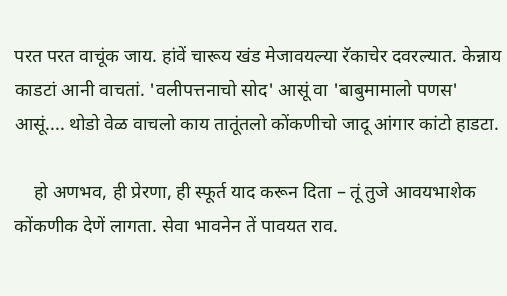परत परत वाचूंक जाय. हांवें चारूय खंड मेजावयल्या रॅकाचेर दवरल्यात. केन्नाय काडटां आनी वाचतां. 'वलीपत्तनाचो सोद' आसूं वा 'बाबुमामालो पणस' आसूं.... थोडो वेळ वाचलो काय तातूंतलो कोंकणीचो जादू आंगार कांटो हाडटा.

    हो अणभव, ही प्रेरणा, ही स्फूर्त याद करून दिता – तूं तुजे आवयभाशेक कोंकणीक देणें लागता. सेवा भावनेन तें पावयत राव.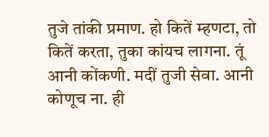तुजे तांकी प्रमाण. हो कितें म्हणटा, तो कितें करता, तुका कांयच लागना. तूं आनी कोंकणी. मदीं तुजी सेवा. आनी कोणूच ना. ही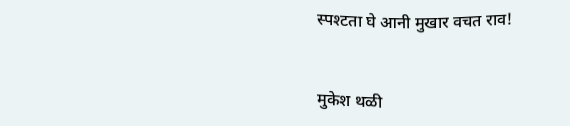स्पश्टता घे आनी मुखार वचत राव!


मुकेश थळी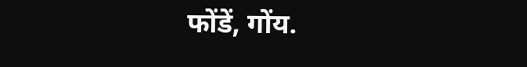फोंडें, गोंय.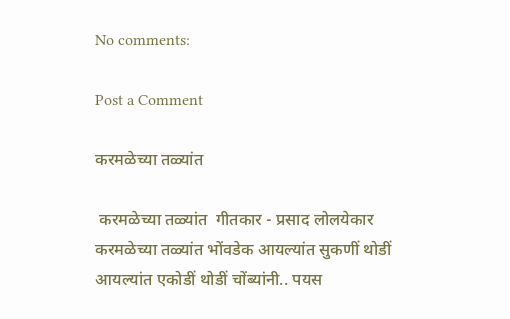No comments:

Post a Comment

करमळेच्या तळ्यांत

 करमळेच्या तळ्यांत  गीतकार - प्रसाद लोलयेकार करमळेच्या तळ्यांत भोंवडेक आयल्यांत सुकणीं थोडीं आयल्यांत एकोडीं थोडीं चोंब्यांनी.. पयस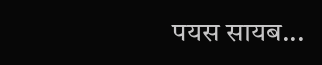पयस सायब...